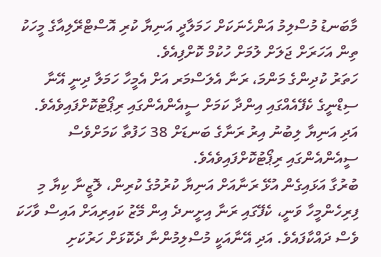މާބަނޑު މުސްލިމު އަންހެނަކަށް ހަމަލާދީ އަނިޔާ ކުރި އޮސްޓްރޭލިއާގެ މީހަކު ތިން އަހަރަށް ޖަލަށް ލުމަށް ހުކުމް ކޮށްފިއެވެ.
ހަތަރު ކުދިންގެ މަންމަ، ރަނާ އެލަސްމަރ އަށް އެމީހާ ހަމަލާ ދިނީ އޭނާ ސިޑްނީގެ ކެފޭއެއްގައި އިންދާ ކަމަށް ސީއެންއެންގައި ރިޕޯޓުކޮށްފައިވެއެވެ. އަދި އަނިޔާ ލިބުނު އިރު ރަނާގެ ބަނޑަށް 38 ހަފުތާ ކަމަށްވެސް ސީއެންއެންގައި ރިޕޯޓުކޮށްފައިވެއެވެ.
ބުރުގާ އަޅައިގެން އުޅޭ ރަނާއަށް އަނިޔާ ކުރުމުގެ ކުރިން، ލޮޒީނާ ކިޔާ މި ފިރިހެންމީހާ ވަނީ، ކެފޭގައި ރަނާ އިށީނދެ އިން މޭޒު ކައިރިއަށް އައިސް ވާހަކަ ވެސް ދައްކާފައެވެ. އަދި އޭނާއަކީ މުސްލިމުންނާ ދެކޮޅަށް ހަރުކަށި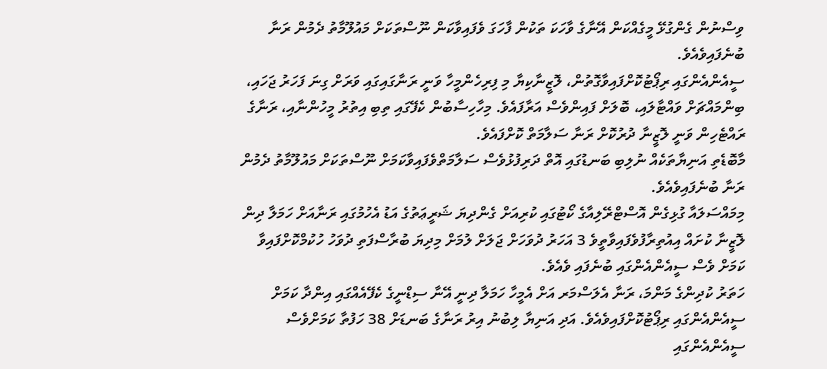ވިސްނުން ގެންގުޅޭ މީގެއްކަން އޭނާގެ ވާހަކަ ތަކުން ފާހަގަ ވެފައިވާކަން ނޫސްތަކަށް މައުލޫމާތު ދެމުން ރަނާ ބުނެފައިވެއެވެ.
ސީއެންއެންގައި ރިޕޯޓުކޮށްފައިވާގޮތުން، ލޮޒީނާކިޔާ މި ފިރިހެންމީހާ ވަނީ ރަނާގައިގައި ވަރަށް ގިނަ ފަހަރު ޖަހައި، ބިންމައްޗަށް ވައްޓާލައި، ބޮލަށް ފައިންވެސް އަރާފައެވެ. މިހާހިސާބުން ކެފޭގައި ތިބި އިތުރު މީހުންނާއި، ރަނާގެ ރައްޓެހިން ވަނީ ލޮޒީނާ ދުރުކޮށް ރަނާ ސަލާމަތް ކޮށްފައެވެ.
މާބޮޑެތި އަނިޔާތަކެއް ނުލިބި ބަނޑުގައި އޮތް ދަރިފުޅުވެސް ސަލާމަތްވެފައިވާކަމަށް ނޫސްތަކަށް މައުލޫމާތު ދެމުން ރަނާ ބުނެފައިވެއެވެ.
މިމައްސަލައާ ގުޅިގެން އޮސްޓްރޭލިއާގެ ކޯޓުގައި ކުރިއަށް ގެންދިޔަ ޝަރީޢަތުގެ އަޑު އެހުމުގައި ރަނާއަށް ހަމަލާ ދިން ލޮޒީނާ ކުށައް އިއުތިރާފުވެފައިވާތީވެ 3 އަހަރު ދުވަހަށް ޖަލަށް ލުމަށް މިދިޔަ ބުރާސްފަތި ދުވަހު ހުކުމްކޮށްފައިވާ ކަމަށް ވެސް ސީއެންއެންގައި ބުނެފައި ވެއެވެ.
ހަތަރު ކުދިންގެ މަންމަ، ރަނާ އެލަސްމަރ އަށް އެމީހާ ހަމަލާ ދިނީ އޭނާ ސިޑްނީގެ ކެފޭއެއްގައި އިންދާ ކަމަށް ސީއެންއެންގައި ރިޕޯޓުކޮށްފައިވެއެވެ. އަދި އަނިޔާ ލިބުނު އިރު ރަނާގެ ބަނޑަށް 38 ހަފުތާ ކަމަށްވެސް ސީއެންއެންގައި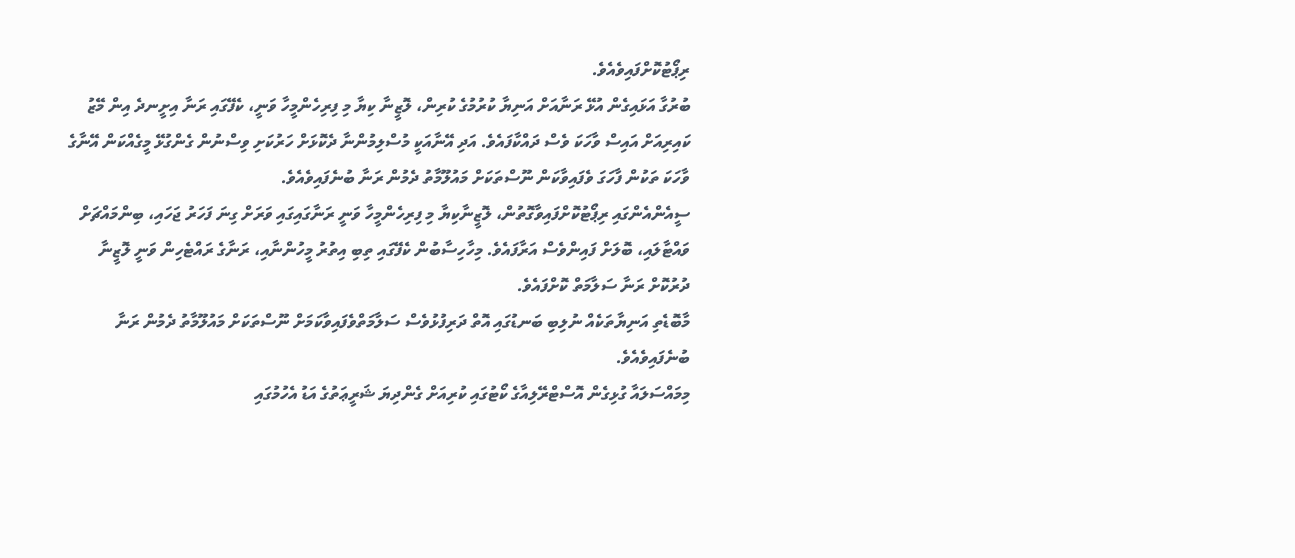ރިޕޯޓުކޮށްފައިވެއެވެ.
ބުރުގާ އަޅައިގެން އުޅޭ ރަނާއަށް އަނިޔާ ކުރުމުގެ ކުރިން، ލޮޒީނާ ކިޔާ މި ފިރިހެންމީހާ ވަނީ، ކެފޭގައި ރަނާ އިށީނދެ އިން މޭޒު ކައިރިއަށް އައިސް ވާހަކަ ވެސް ދައްކާފައެވެ. އަދި އޭނާއަކީ މުސްލިމުންނާ ދެކޮޅަށް ހަރުކަށި ވިސްނުން ގެންގުޅޭ މީގެއްކަން އޭނާގެ ވާހަކަ ތަކުން ފާހަގަ ވެފައިވާކަން ނޫސްތަކަށް މައުލޫމާތު ދެމުން ރަނާ ބުނެފައިވެއެވެ.
ސީއެންއެންގައި ރިޕޯޓުކޮށްފައިވާގޮތުން، ލޮޒީނާކިޔާ މި ފިރިހެންމީހާ ވަނީ ރަނާގައިގައި ވަރަށް ގިނަ ފަހަރު ޖަހައި، ބިންމައްޗަށް ވައްޓާލައި، ބޮލަށް ފައިންވެސް އަރާފައެވެ. މިހާހިސާބުން ކެފޭގައި ތިބި އިތުރު މީހުންނާއި، ރަނާގެ ރައްޓެހިން ވަނީ ލޮޒީނާ ދުރުކޮށް ރަނާ ސަލާމަތް ކޮށްފައެވެ.
މާބޮޑެތި އަނިޔާތަކެއް ނުލިބި ބަނޑުގައި އޮތް ދަރިފުޅުވެސް ސަލާމަތްވެފައިވާކަމަށް ނޫސްތަކަށް މައުލޫމާތު ދެމުން ރަނާ ބުނެފައިވެއެވެ.
މިމައްސަލައާ ގުޅިގެން އޮސްޓްރޭލިއާގެ ކޯޓުގައި ކުރިއަށް ގެންދިޔަ ޝަރީޢަތުގެ އަޑު އެހުމުގައި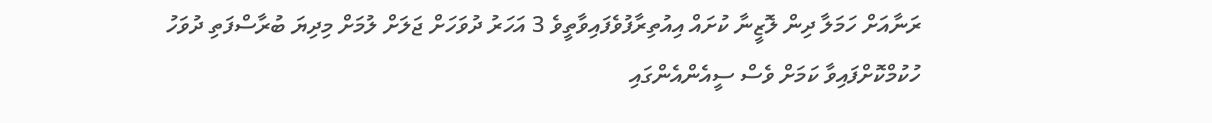ރަނާއަށް ހަމަލާ ދިން ލޮޒީނާ ކުށައް އިއުތިރާފުވެފައިވާތީވެ 3 އަހަރު ދުވަހަށް ޖަލަށް ލުމަށް މިދިޔަ ބުރާސްފަތި ދުވަހު ހުކުމްކޮށްފައިވާ ކަމަށް ވެސް ސީއެންއެންގައި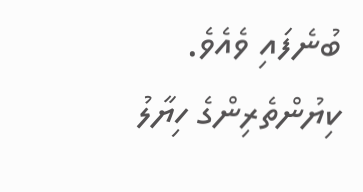ބުނެފައި ވެއެވެ.
ކިޔުންތެރިންގެ ހިޔާލު